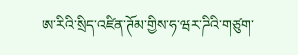ཨ་རིའི་སྲིད་འཛིན་ཊོམ་གྱིས་ཧ་ཝར་ཌིའི་གཙུག་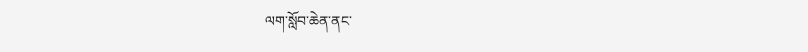ལག་སློབ་ཆེན་ནང་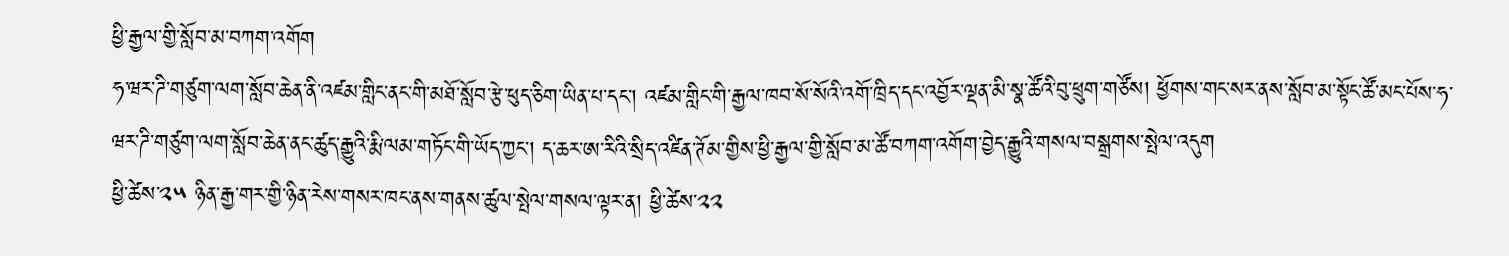ཕྱི་རྒྱལ་གྱི་སློབ་མ་བཀག་འགོག
ཧ་ཝར་ཌི་གཙུག་ལག་སློབ་ཆེན་ནི་འཛམ་གླིང་ནང་གི་མཐོ་སློབ་རྩེ་ཕུད་ཅིག་ཡིན་པ་དང་། འཛམ་གླིང་གི་རྒྱལ་ཁབ་སོ་སོའི་འགོ་ཁྲིད་དང་འབྱོར་ལྡན་མི་སྣ་ཚོའི་བུ་ཕྲུག་གཙོས། ཕྱོགས་གང་སར་ནས་སློབ་མ་སྟོང་ཚོ་མང་པོས་ཧ་ཝར་ཌི་གཙུག་ལག་སློབ་ཆེན་ནང་ཚུད་རྒྱུའི་རྨི་ལམ་གཏོང་གི་ཡོད་ཀྱང་། ད་ཆར་ཨ་རིའི་སྲིད་འཛིན་ཊོམ་གྱིས་ཕྱི་རྒྱལ་གྱི་སློབ་མ་ཚོ་བཀག་འགོག་བྱེད་རྒྱུའི་གསལ་བསྒྲགས་སྤེལ་འདུག
ཕྱི་ཚེས་༢༥ ཉིན་རྒྱ་གར་གྱི་ཉིན་རེས་གསར་ཁང་ནས་གནས་ཚུལ་སྤེལ་གསལ་ལྟར་ན། ཕྱི་ཚེས་༢༢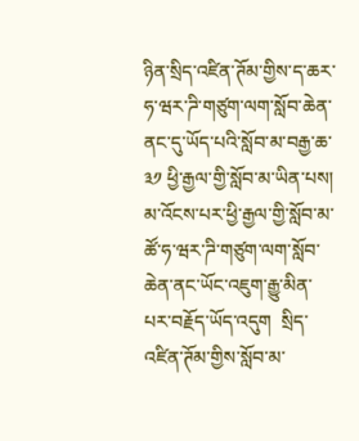ཉིན་སྲིད་འཛིན་ཊོམ་གྱིས་ད་ཆར་ཧ་ཝར་ཌི་གཙུག་ལག་སློབ་ཆེན་ནང་དུ་ཡོད་པའི་སློབ་མ་བརྒྱ་ཆ་༣༡ ཕྱི་རྒྱལ་གྱི་སློབ་མ་ཡིན་པས། མ་འོངས་པར་ཕྱི་རྒྱལ་གྱི་སློབ་མ་ཚོ་ཧ་ཝར་ཌི་གཙུག་ལག་སློབ་ཆེན་ནང་ཡོང་འཇུག་རྒྱུ་མིན་པར་བརྗོད་ཡོད་འདུག  སྲིད་འཛིན་ཊོམ་གྱིས་སློབ་མ་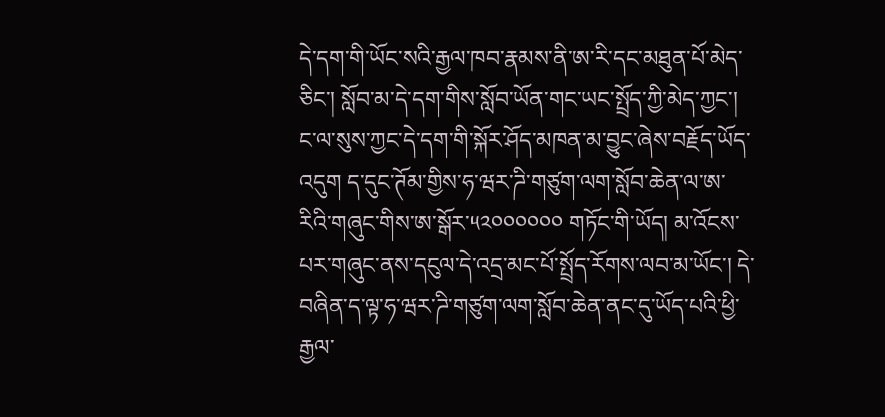དེ་དག་གི་ཡོང་སའི་རྒྱལ་ཁབ་རྣམས་ནི་ཨ་རི་དང་མཐུན་པོ་མེད་ཅིང་། སློབ་མ་དེ་དག་གིས་སློབ་ཡོན་གང་ཡང་སྤྲོད་ཀྱི་མེད་ཀྱང་། ང་ལ་སུས་ཀྱང་དེ་དག་གི་སྐོར་ཤོད་མཁན་མ་བྱུང་ཞེས་བརྗོད་ཡོད་འདུག ད་དུང་ཊོམ་གྱིས་ཧ་ཝར་ཌི་གཙུག་ལག་སློབ་ཆེན་ལ་ཨ་རིའི་གཞུང་གིས་ཨ་སྒོར་༥༢༠༠༠༠༠༠ གཏོང་གི་ཡོད། མ་འོངས་པར་གཞུང་ནས་དངུལ་དེ་འདྲ་མང་པོ་སྤྲོད་རོགས་ལབ་མ་ཡོང་། དེ་བཞིན་ད་ལྟ་ཧ་ཝར་ཌི་གཙུག་ལག་སློབ་ཆེན་ནང་དུ་ཡོད་པའི་ཕྱི་རྒྱལ་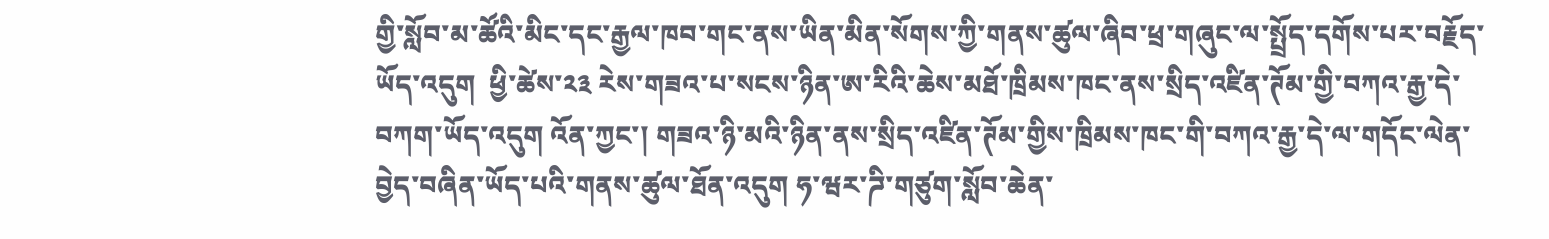གྱི་སློབ་མ་ཚོའི་མིང་དང་རྒྱལ་ཁབ་གང་ནས་ཡིན་མིན་སོགས་ཀྱི་གནས་ཚུལ་ཞིབ་ཕྲ་གཞུང་ལ་སྤྲོད་དགོས་པར་བརྗོད་ཡོད་འདུག  ཕྱི་ཚེས་༢༣ རེས་གཟའ་པ་སངས་ཉིན་ཨ་རིའི་ཆེས་མཐོ་ཁྲིམས་ཁང་ནས་སྲིད་འཛིན་ཊོམ་གྱི་བཀའ་རྒྱ་དེ་བཀག་ཡོད་འདུག འོན་ཀྱང་། གཟའ་ཉི་མའི་ཉིན་ནས་སྲིད་འཛིན་ཊོམ་གྱིས་ཁྲིམས་ཁང་གི་བཀའ་རྒྱ་དེ་ལ་གདོང་ལེན་བྱེད་བཞིན་ཡོད་པའི་གནས་ཚུལ་ཐོན་འདུག ཧ་ཝར་ཌི་གཙུག་སློབ་ཆེན་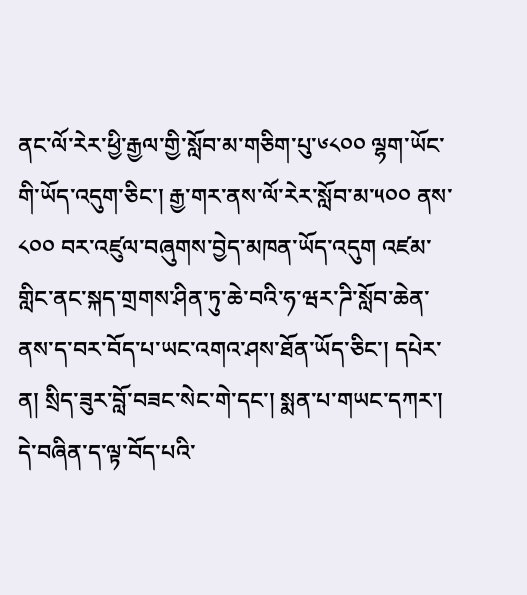ནང་ལོ་རེར་ཕྱི་རྒྱལ་གྱི་སློབ་མ་གཅིག་པུ་༦༨༠༠ ལྷག་ཡོང་གི་ཡོད་འདུག་ཅིང་། རྒྱ་གར་ནས་ལོ་རེར་སློབ་མ་༥༠༠ ནས་༨༠༠ བར་འཛུལ་བཞུགས་བྱེད་མཁན་ཡོད་འདུག འཛམ་གླིང་ནང་སྐད་གྲགས་ཤིན་ཏུ་ཆེ་བའི་ཧ་ཝར་ཌི་སློབ་ཆེན་ནས་ད་བར་བོད་པ་ཡང་འགའ་ཤས་ཐོན་ཡོད་ཅིང་། དཔེར་ན། སྲིད་ཟུར་བློ་བཟང་སེང་གེ་དང་། སྨན་པ་གཡང་དཀར་། དེ་བཞིན་ད་ལྟ་བོད་པའི་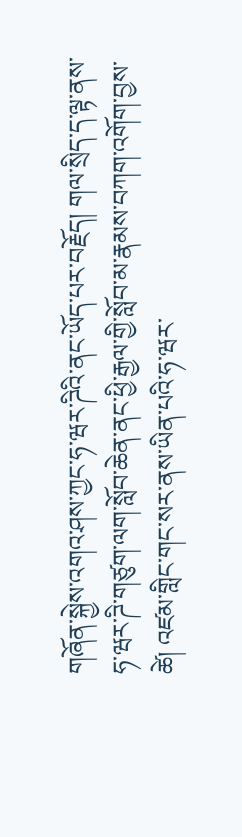གཞོན་སྐྱེས་འགའ་ཤས་ཀྱང་ཧ་ཝར་ཌིའི་ནང་ཡོད་པར་བརྗོད། གལ་སྲིད་ད་ལྟ་ནས་ཧ་ཝར་ཌི་གཙུག་ལག་སློབ་ཆེན་ནང་ཕྱི་རྒྱལ་གྱི་སློབ་མ་རྣམས་བཀག་འགོག་བྱས་ཚེ། འཛམ་གླིང་གང་སར་ནས་ཡིན་པའི་ཧ་ཝར་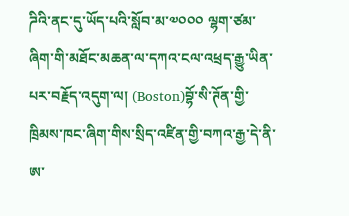ཌིའི་ནང་དུ་ཡོད་པའི་སློབ་མ་༧༠༠༠ ལྷག་ཙམ་ཞིག་གི་མཐོང་མཆན་ལ་དཀའ་ངལ་འཕྲད་རྒྱུ་ཡིན་པར་བརྗོད་འདུག་ལ། (Boston)བྷོ་སི་ཊོན་གྱི་ཁྲིམས་ཁང་ཞིག་གིས་སྲིད་འཛིན་གྱི་བཀའ་རྒྱ་དེ་ནི་ཨ་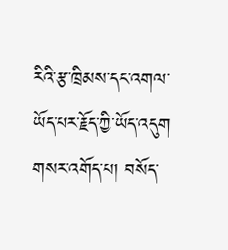རིའི་རྩ་ཁྲིམས་དང་འགལ་ཡོད་པར་རྗོད་ཀྱི་ཡོད་འདུག
གསར་འགོད་པ། བསོད་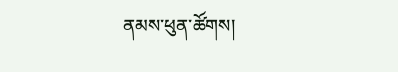ནམས་ཕུན་ཚོགས།